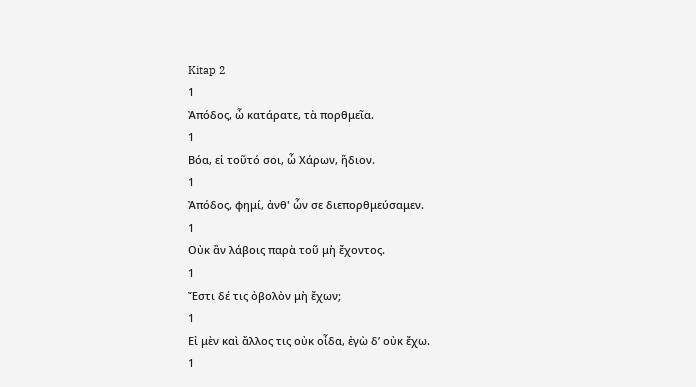Kitap 2
1
Ἀπόδος, ὦ κατάρατε, τὰ πορθμεῖα.
1
Βόα, εἰ τοῦτό σοι, ὦ Χάρων, ἥδιον.
1
Ἀπόδος, φημί, ἀνθ' ὧν σε διεπορθμεύσαμεν.
1
Οὐκ ἂν λάβοις παρὰ τοῦ μὴ ἔχοντος.
1
Ἔστι δέ τις ὀβολὸν μὴ ἔχων;
1
Εἰ μὲν καὶ ἄλλος τις οὐκ οἶδα, ἐγὼ δ’ οὐκ ἔχω.
1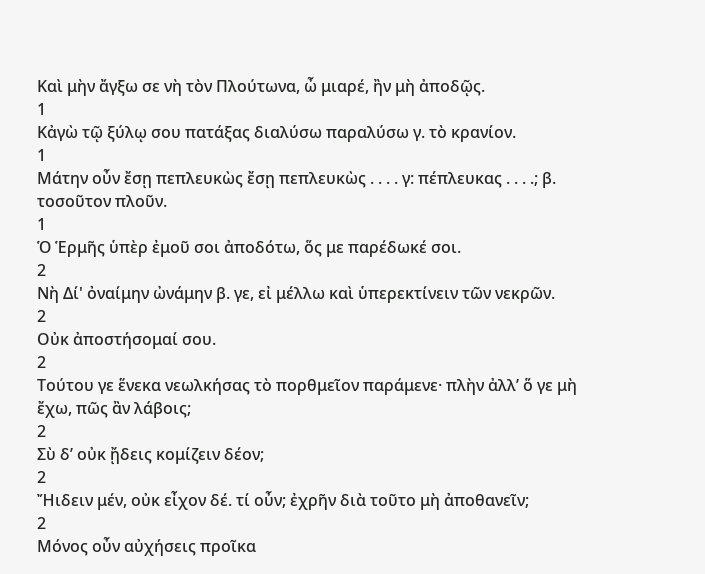Καὶ μὴν ἄγξω σε νὴ τὸν Πλούτωνα, ὦ μιαρέ, ἢν μὴ ἀποδῷς.
1
Κἀγὼ τῷ ξύλῳ σου πατάξας διαλύσω παραλύσω γ. τὸ κρανίον.
1
Μάτην οὖν ἔσῃ πεπλευκὼς ἔσῃ πεπλευκὼς . . . . γ: πέπλευκας . . . .; β. τοσοῦτον πλοῦν.
1
Ὁ Ἑρμῆς ὑπὲρ ἐμοῦ σοι ἀποδότω, ὅς με παρέδωκέ σοι.
2
Νὴ Δί' ὀναίμην ὠνάμην β. γε, εἰ μέλλω καὶ ὑπερεκτίνειν τῶν νεκρῶν.
2
Οὐκ ἀποστήσομαί σου.
2
Τούτου γε ἕνεκα νεωλκήσας τὸ πορθμεῖον παράμενε· πλὴν ἀλλ’ ὅ γε μὴ ἔχω, πῶς ἂν λάβοις;
2
Σὺ δ’ οὐκ ᾔδεις κομίζειν δέον;
2
Ἤιδειν μέν, οὐκ εἶχον δέ. τί οὖν; ἐχρῆν διὰ τοῦτο μὴ ἀποθανεῖν;
2
Μόνος οὖν αὐχήσεις προῖκα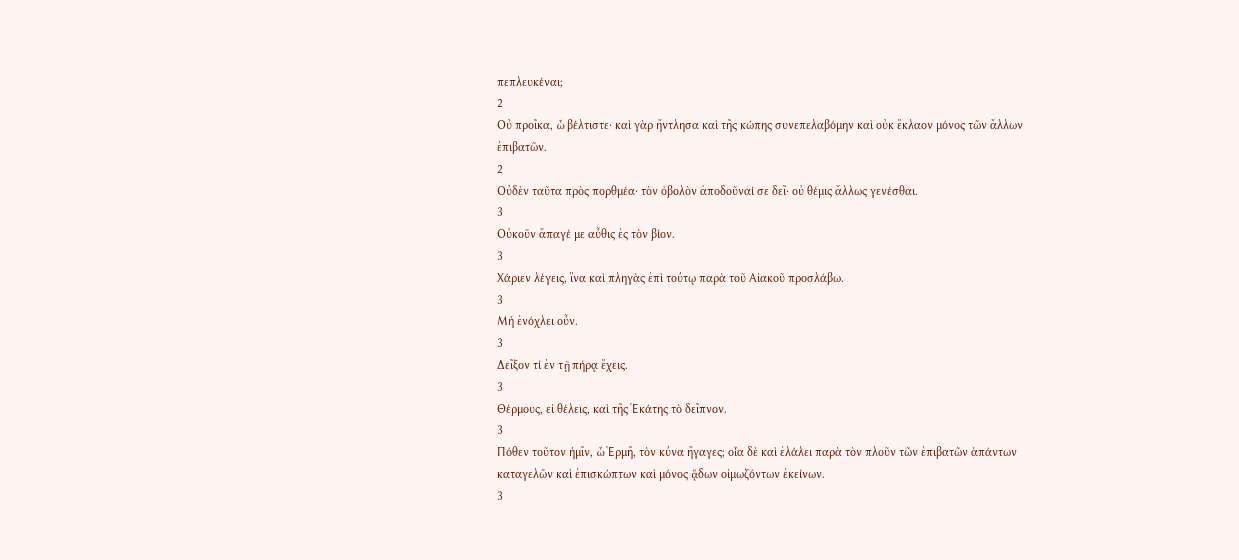πεπλευκέναι;
2
Οὐ προῖκα, ὦ βέλτιστε· καὶ γὰρ ἤντλησα καὶ τῆς κώπης συνεπελαβόμην καὶ οὐκ ἔκλαον μόνος τῶν ἄλλων ἐπιβατῶν.
2
Οὐδὲν ταῦτα πρὸς πορθμέα· τὸν ὀβολὸν ἀποδοῦναί σε δεῖ· οὐ θέμις ἄλλως γενέσθαι.
3
Οὐκοῦν ἄπαγέ με αὖθις ἐς τὸν βίον.
3
Χάριεν λέγεις, ἵνα καὶ πληγὰς ἐπὶ τούτῳ παρὰ τοῦ Αἰακοῦ προσλάβω.
3
Μὴ ἐνόχλει οὖν.
3
Δεῖξον τί ἐν τῇ πήρᾳ ἔχεις.
3
Θέρμους, εἰ θέλεις, καὶ τῆς Ἑκάτης τὸ δεῖπνον.
3
Πόθεν τοῦτον ἡμῖν, ὦ Ἑρμῆ, τὸν κύνα ἤγαγες; οἷα δὲ καὶ ἐλάλει παρὰ τὸν πλοῦν τῶν ἐπιβατῶν ἁπάντων καταγελῶν καὶ ἐπισκώπτων καὶ μόνος ᾄδων οἰμωζόντων ἐκείνων.
3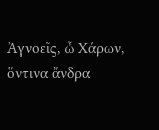Ἀγνοεῖς, ὦ Χάρων, ὅντινα ἄνδρα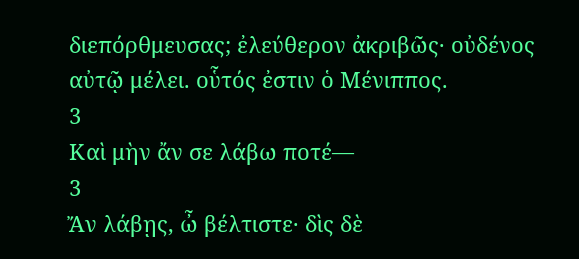διεπόρθμευσας; ἐλεύθερον ἀκριβῶς· οὐδένος αὐτῷ μέλει. οὗτός ἐστιν ὁ Μένιππος.
3
Καὶ μὴν ἄν σε λάβω ποτέ—
3
Ἄν λάβῃς, ὦ βέλτιστε· δὶς δὲ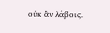οὐκ ἂν λάβοις.